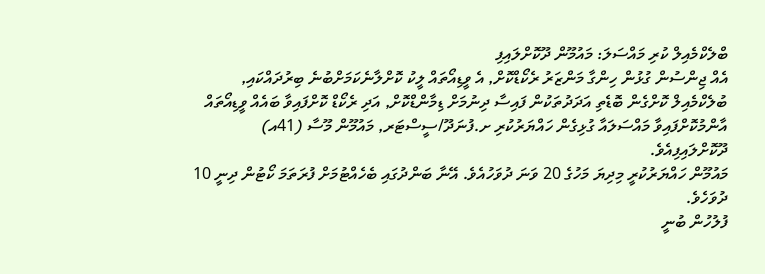ބްލެކްމެއިލް ކުރި މައްސަލަ: މައުމޫން ދޫކޮށްލައިފި
އެއް ޖިންސުން ގުޅުން ހިންގާ މަންޒަރު ރެކޯޑްކޮށް, އެ ވީޑިއޯތައް ލީކު ކޮށްލާނެކަމަށްބުނެ ބިރުދައްކައި, ބުލެކްމެއިލް ކޮށްގެން ބޮޑެތި އަދަދުތަކުން ފައިސާ ދިނުމަށް ޑިމާންޑްކޮށް, އަދި ރެކޯޑް ކޮށްފައިވާ ބައެއް ވީޑިއޯތައް އާންމުކޮށްފައިވާ މައްސަލައާ ގުޅިގެން ހައްޔަރުކުރި ށ.ފުނަދޫ/ސީސްޓަރ, މައުމޫން މޫސާ (41އ) ދޫކޮށްލައިފިއެވެ.
މައުމޫން ހައްޔަރުކުރީ މިދިޔަ މަހުގެ 20 ވަނަ ދުވަހުއެވެ. އޭނާ ބަންދުގައި ބެހެއްޓުމަށް ފުރަތަމަ ކޯޓުން ދިނީ 10 ދުވަހެވެ.
ފުލުހުން ބުނީ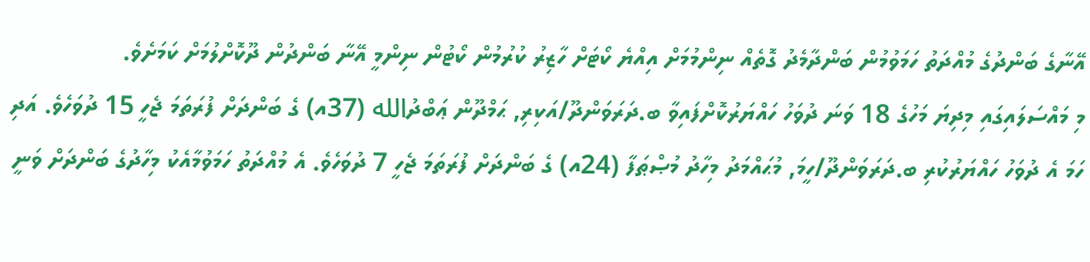އޭނާގެ ބަންދުގެ މުއްދަތު ހަމަވުމުން ބަންދާމެދު ގޮތެއް ނިންމުމަށް އިއްޔެ ކޯޓަށް ހާޒިރު ކުރުމުން ކޯޓުން ނިންމީ އޭނާ ބަންދުން ދޫކޮށްލުމަށް ކަމަށެވެ.
މި މައްސަލައިގައި މިދިޔަ މަހުގެ 18 ވަނަ ދުވަހު ހައްޔަރުކޮށްފައިވާ ބ.ދަރަވަންދޫ/އަކިރި, ޙަމްދޫން ޢަބްދުالله (37އ) ގެ ބަންދަށް ފުރަތަމަ ޖެހީ 15 ދުވަހެވެ. އަދި ހަމަ އެ ދުވަހު ހައްޔަރުކުރި ބ.ދަރަވަންދޫ/ހީމަ, މުޙައްމަދު މިހާދު މުޞްޠަފާ (24އ) ގެ ބަންދަށް ފުރަތަމަ ޖެހީ 7 ދުވަހެވެ. އެ މުއްދަތު ހަމަވުމާއެކު މިހާދުގެ ބަންދަށް ވަނީ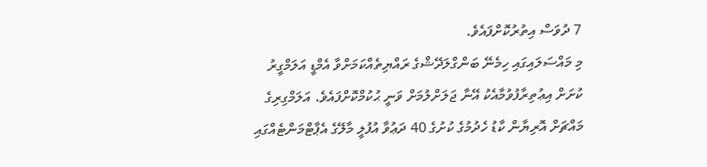7 ދުވަސް އިތުރުކޮށްފައެވެ.
މި މައްސަލައިގައި ހިމެނޭ ބަންގްލަދޭޝްގެ ރައްޔިތެއްކަމަށްވާ އެމްޑީ އަލަމްގީރު ކުށަށް އިޢުތިރާފުވުމާއެކު އޭނާ ޖަލަށްލުމަށް ވަނީ ޙުކުމްކޮށްފައެވެ. އަލަމްގިރިގެ މައްޗަށް އޮރިޔާން ކާޑު ހެދުމުގެ ކުށުގެ 40 ދަޢުވާ އުފުލީ މާލޭގެ އެޕާޓްމަންޓެއްގައި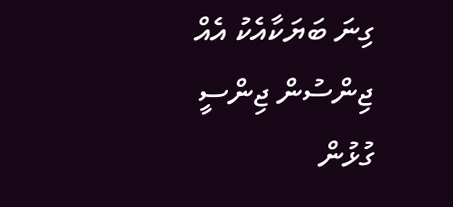ގިނަ ބަޔަކާއެކު އެއް ޖިންސުން ޖިންސީ ގުޅުން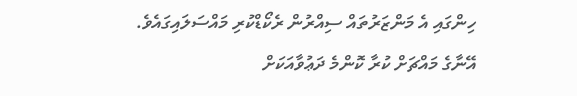ހިންގައި އެ މަންޒަރުތައް ސިއްރުން ރެކޯޑްކުރި މައްސަލައިގައެވެ.
އޭނާގެ މައްޗަށް ކުރާ ކޮންމެ ދަޢުވާއަކަށް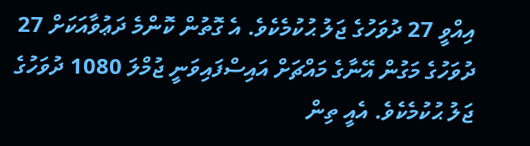އިއްވީ 27 ދުވަހުގެ ޖަލު ޙުކުމެކެވެ. އެ ގޮތުން ކޮންމެ ދަޢުވާއަކަށް 27 ދުވަހުގެ މަގުން އޭނާގެ މައްޗަށް އައިސްފައިވަނީ ޖުމްލަ 1080 ދުވަހުގެ ޖަލު ޙުކުމެކެވެ. އެއީ ތިން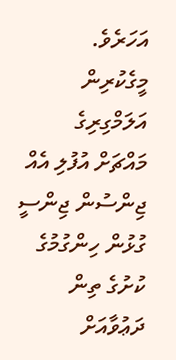އަހަރެވެ.
މީގެކުރިން އަލަމްގިރިގެ މައްޗަށް އުފުލި އެއް ޖިންސުން ޖިންސީ ގުޅުން ހިންގުމުގެ ކުށުގެ ތިން ދަޢުވާއަށް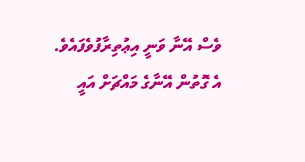ވެސް އޭނާ ވަނީ އިޢުތިރާފުވެފައެވެ. އެ ގޮތުން އޭނާގެ މައްޗަށް އައީ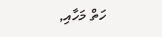ހަތް މަހާއި,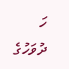ހަ ދުވަހުގެ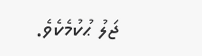ޖަލު ޙުކުމެކެވެ.